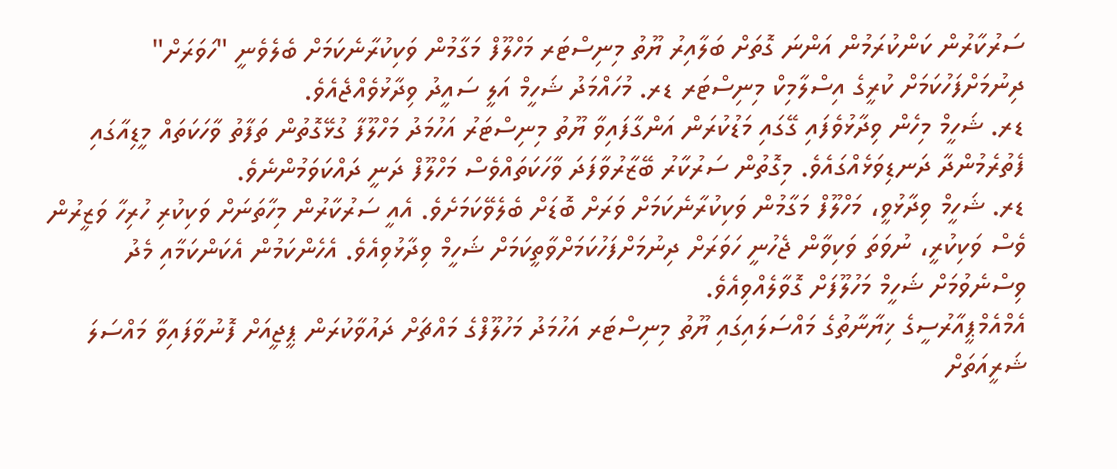ސަރުކާރުން ކަންކުރަމުން އަންނަ ގޮތަށް ބަލާއިރު ޔޫތު މިނިސްޓަރ މަހްލޫފް މަގާމުން ވަކިކުރާނެކަމަށް ބެލެވެނީ "ހަވަރަށް" ދިނުމަށްފަހުކަމަށް ކުރީގެ އިސްލާމިކް މިނިސްޓަރ ޑރ. މުހައްމަދު ޝަހީމް އަލީ ސައީދު ވިދާޅުވެއްޖެއެވެ.
ޑރ. ޝަހީމް މިހެން ވިދާޅުވެފައި ގޭގައި މަޑުކުރަން އަންގާފައިވާ ޔޫތު މިނިސްޓަރު އަހުމަދު މަހްލޫފާ ގުޅޭގޮތުން ތަފާތު ވާހަކަތައް މީޑިއާގައި ފެތުރެމުންދާ ދަނޑިވަޅެއްގައެވެ. މިގޮތުން ސަރުކާރު ބޭޒާރުވާފަދަ ވާހަކަތައްވެސް މަހްލޫފް ދަނީ ދައްކަވަމުންނެވެ.
ޑރ. ޝަހީމް ވިދާޅުވީ، މަހްލޫފް މަގާމުން ވަކިކުރާނެކަމަށް ވަރަށް ބޮޑަށް ބެލެވޭކަމަށެވެ. އެއީ ސަރުކާރުން މިހާތަނަށް ވަކިކުރި ހުރިހާ ވަޒީރުން ވެސް ވަކިކުރީ، ނުވަތަ ވަކިވާން ޖެހުނީ ހަވަރަށް ދިނުމަށްފަހުކަމަށްވާތީކަމަށް ޝަހީމް ވިދާޅުވިއެވެ. އެހެންކަމުން އެކަންކަމާއި މެދު ވިސްނެވުމަށް ޝަހީމް މަހުލޫފަށް ގޮވާލެއްވިއެވެ.
އެމްއެމްޕީއާރުސީގެ ޚިޔާނާތުގެ މައްސަލައިގައި ޔޫތު މިނިސްޓަރ އަހުމަދު މަހުލޫފްގެ މައްޗަށް ދައުވާކުރަން ޕީޖީއަށް ފޮނުވާފައިވާ މައްސަލަ ޝަރީއަތަށް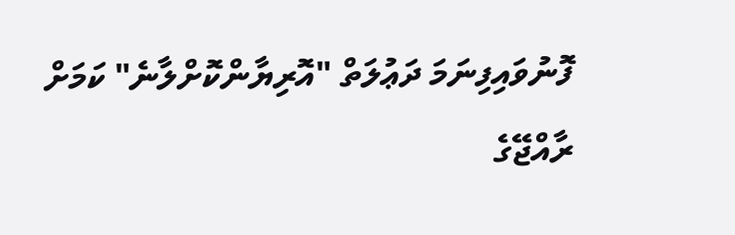ފޮނުވައިފިނަމަ ދަޢުލަތް "އޮރިޔާންކޮށްލާނެ" ކަމަށް ރާއްޖޭގެ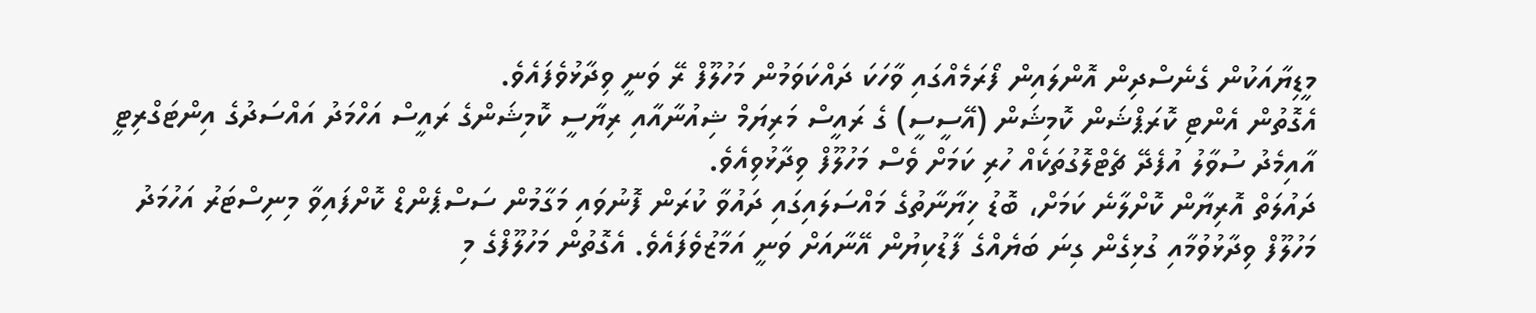މީޑިޔާއަކުން ގެނެސްދިން އޮންލައިން ފޯރަމެއްގައި ވާހަކަ ދައްކަވަމުން މަހުލޫފް ރޭ ވަނީ ވިދާޅުވެފައެވެ.
އެގޮތުން އެންޓި ކޮރަޕްޝަން ކޮމިޝަން (އޭސީސީ) ގެ ރައީސް މަރިޔަމް ޝިއުނާއާއި ރިޔާސީ ކޮމިޝަންގެ ރައީސް އަހްމަދު އައްސަދުގެ އިންޓަގްރިޓީ އާއިމެދު ސުވާލު އުފެދޭ ޗެޓްލޮގުތަކެއް ހުރި ކަމަށް ވެސް މަހުލޫފް ވިދާޅުވިއެވެ.
ދައުލަތް އޮރިޔާން ކޮށްލާނެ ކަމަށް، ބޮޑު ޚިޔާނާތުގެ މައްސަލައިގައި ދައުވާ ކުރަން ފޮނުވައި މަގާމުން ސަސްޕެންޑް ކޮށްފައިވާ މިނިސްޓަރު އަހުމަދު މަހުލޫފް ވިދާޅުވުމާއި ގުޅިގެން ގިނަ ބަޔެއްގެ ފާޑުކިޔުން އޭނާއަށް ވަނީ އަމާޒުވެފައެވެ. އެގޮތުން މަހުލޫފްގެ މި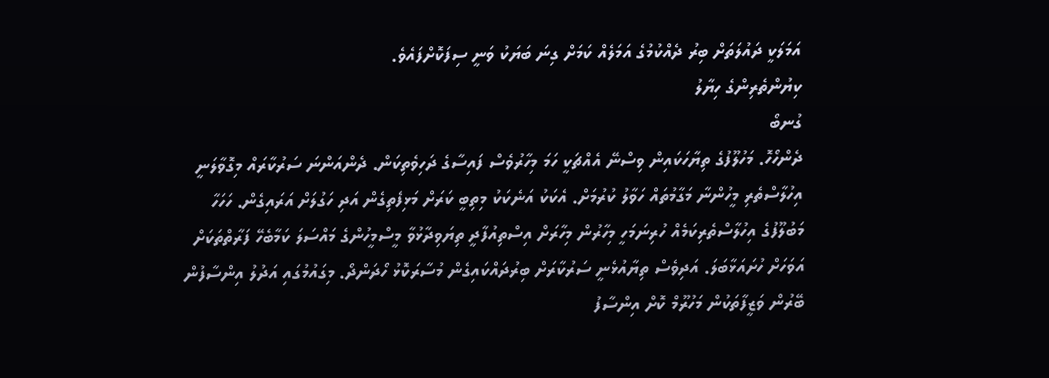އަމަލަކީ ދައުލަތަށް ބިރު ދެއްކުމުގެ އަމަލެއް ކަމަށް ގިނަ ބަޔަކު ވަނީ ސިފަކޮށްފައެވެ.
ކިޔުންތެރިންގެ ހިޔާލު
ގުނބޯ
ދެންހޯހޮ. މަހުލޫފުގެ ތިޔާހަކައިން ވިސްނޭ އެއްޗަކީ ހަމަ މިހާރުވެސް ފައިސާގެ ދަހިވެތިކަން. ދެންއަންނަ ސަރުކާރައް މިގޮވާލަނީ އިހުލާސްތެރި މީހުންނާ މަގާމުތައް ހަވާލު ކުރުމަށް. އެކަކު އަނެކަކު މިތިބީ ކަރަށް މަޅިފެތިގެން އަދި ހަގުލަށް އަރައިގެން. ހަހަހާ މަބުލޫފުގެ އިހުލާސްތެރިކަމެއް ހުރިނަމަހީ މިހާރުން މިހާރަށް އިސްތިއުފާދީ ތިޔަވިދާޅުވާ މީސްމީހުންގެ މައްސަލަ ކަމާބެހޭ ފަރާތްތަކަށް އަވަހަށް ހުށައަޅާބަލަ. އަދިވެސް ތިޔާއުޅެނީ ސަރުކާރަށް ބިރުދައްކައިގެން މުސާރަކޮޅު ހޯދަންދޯ. މިގައުމުގައި އަދުލު އިންސާފުން ބޭރުން ވަޒީފާތަކުން މަހުރޫމް ކޮށް އިންސާފު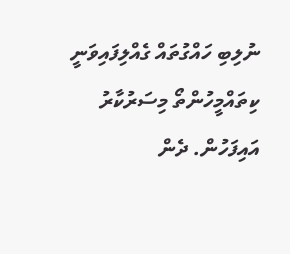ނުލިބި ހައްގުތައް ގެއްލިފައިވަނީ ކިތައްމީހުންތޯ މިސަރުކާރު އައިފަހުން. ދެން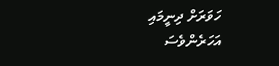ހަވަރަށް ދިނީމައި އަހަރެންވެސަ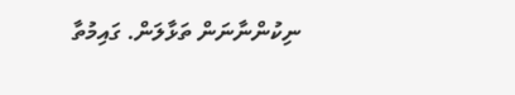ނިކުންނާނަން ތަޅާލަން. ގައިމުތާ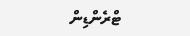ޓްރެންޑިން